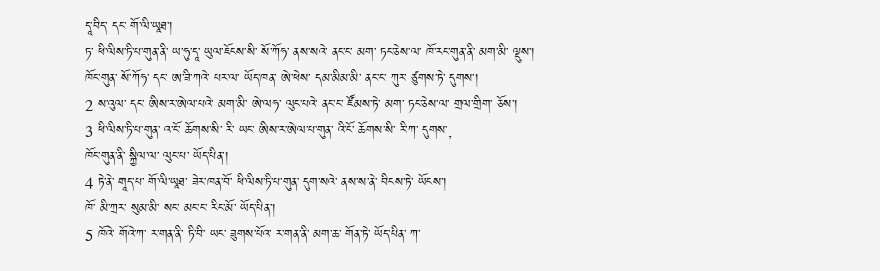དཱ་བིད་ དང་ གོ་ལི་ཡཱཐ་།
ཏ་ ཕི་ལིས་ཏི་པ་གུན་ནི་ ཡ་ཧུ་དཱ་ ཡུལ་ཇོངས་སི་ སོ་ཀོཧ་ ནས་སའེ་ ནང་ང་ མག་ ཏང་ཅེས་ལ་ ཁོ་རང་གུན་ནི་ མག་མི་ ལྡུས་།
ཁོང་གུན་ སོ་ཀོཧ་ དང་ ཨ་ཟི་ཀའེ་ པར་ལ་ ཡོད་ཁན་ ཨེ་ཕེས་ དམ་མིམ་མི་ ནང་ང་ ཀུར་ ཙུགས་ཏེ་ དུགས་།
2 ས་འུལ་ དང་ ཨིས་ར་ཨེལ་པའེ་ མག་མི་ ཨེ་ལཧ་ ལུང་པའེ་ ནང་ང་ ཛོམས་ཏེ་ མག་ ཏང་ཅེས་ལ་ གྲལ་གྲིག་ ཅོས་།
3 ཕི་ལིས་ཏི་པ་གུན་ འ་ངོ་ ཆོགས་སི་ རི་ ཡང་ ཨིས་ར་ཨེལ་པ་གུན་ འི་ངོ་ ཆོགས་སི་ རི་ཀ་ དུགས་,
ཁོང་གུན་ནི་ སྐྱིལ་ལ་ ལུང་པ་ ཡོད་པིན་།
4 ཏེ་ནེ་ གཱད་པ་ གོ་ལི་ཡཱཐ་ ཟེར་ཁན་བོ་ ཕི་ལིས་ཏི་པ་གུན་ དུག་སའེ་ ནས་ས་ནེ་ བིངས་ཏེ་ ཡོངས་།
ཁོ་ མི་ཀྲར་ སུམ་མི་ སང་ མང་ང་ རིང་མོ་ ཡོད་པིན་།
5 ཁོའེ་ གོའེ་ཀ་ ར་གན་ནི་ ཏི་བི་ ཡང་ ཟུགས་པོའ་ ར་གན་ནི་ མག་ཆ་ གོན་ཏེ་ ཡོད་པིན་ ཀ་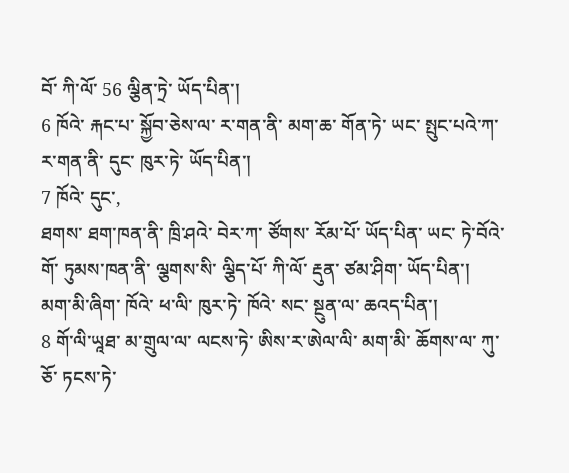བོ་ ཀི་ལོ་ 56 ལྕིན་ཏྲེ་ ཡོད་པིན་།
6 ཁོའེ་ རྐང་པ་ སྐྱོབ་ཅེས་ལ་ ར་གན་ནི་ མག་ཆ་ གོན་ཏེ་ ཡང་ སྤུང་པའེ་ཀ་ ར་གན་ནི་ དུང་ ཁུར་ཏེ་ ཡོད་པིན་།
7 ཁོའེ་ དུང་,
ཐགས་ ཐག་ཁན་ནི་ ཁྲི་ཤའེ་ བེར་ཀ་ ཙོགས་ རོམ་པོ་ ཡོད་པིན་ ཡང་ ཏེ་བོའེ་ གོ་ ཏུམས་ཁན་ནི་ ལྕགས་སི་ ལྕིད་པོ་ ཀི་ལོ་ རྡུན་ ཙམ་ཤིག་ ཡོད་པིན་།
མག་མི་ཞིག་ ཁོའེ་ ཕ་ལི་ ཁུར་ཏེ་ ཁོའེ་ སང་ སྔུན་ལ་ ཆའད་པིན་།
8 གོ་ལི་ཡཱཐ་ མ་གྲུལ་ལ་ ལངས་ཏེ་ ཨིས་ར་ཨེལ་ལི་ མག་མི་ ཆོགས་ལ་ ཀུ་ཅོ་ ཏངས་ཏེ་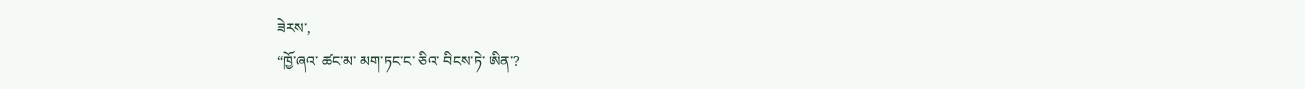ཟེརས་,
“ཁྱོ་ཞའ་ ཚང་མ་ མག་ཏང་ང་ ཅིའ་ བིངས་ཏེ་ ཨིན་?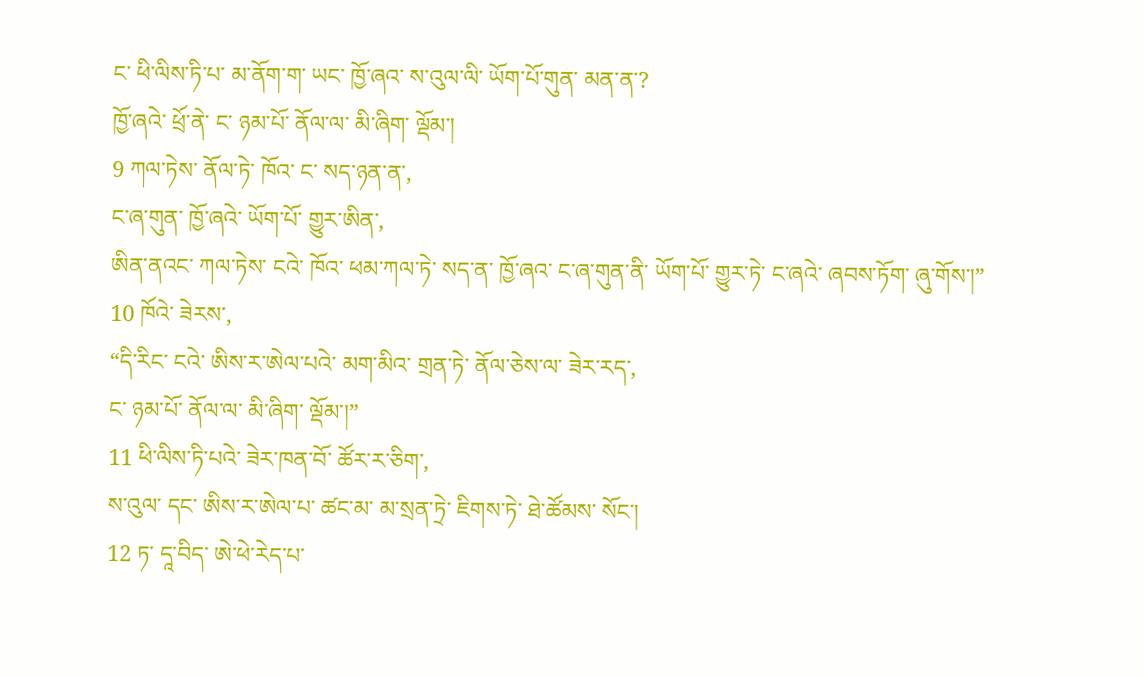ང་ ཕི་ལིས་ཏི་པ་ མ་ནོག་ག་ ཡང་ ཁྱོ་ཞའ་ ས་འུལ་ལི་ ཡོག་པོ་གུན་ མན་ན་?
ཁྱོ་ཞའེ་ ཕྲོ་ནེ་ ང་ ཉམ་པོ་ ནོལ་ལ་ མི་ཞིག་ ལྡོམ་།
9 ཀལ་ཏེས་ ནོལ་ཏེ་ ཁོའ་ ང་ སད་ཉན་ན་,
ང་ཞ་གུན་ ཁྱོ་ཞའེ་ ཡོག་པོ་ གྱུར་ཨིན་,
ཨིན་ནའང་ ཀལ་ཏེས་ ངའེ་ ཁོའ་ ཕམ་ཀལ་ཏེ་ སད་ན་ ཁྱོ་ཞའ་ ང་ཞ་གུན་ནི་ ཡོག་པོ་ གྱུར་ཏེ་ ང་ཞའེ་ ཞབས་ཏོག་ ཞུ་གོས་།”
10 ཁོའེ་ ཟེརས་,
“དི་རིང་ ངའེ་ ཨིས་ར་ཨེལ་པའེ་ མག་མིའ་ གྲན་ཏེ་ ནོལ་ཅེས་ལ་ ཟེར་རད་,
ང་ ཉམ་པོ་ ནོལ་ལ་ མི་ཞིག་ ལྡོམ་།”
11 ཕི་ལིས་ཏི་པའེ་ ཟེར་ཁན་བོ་ ཚོར་ར་ཅིག་,
ས་འུལ་ དང་ ཨིས་ར་ཨེལ་པ་ ཚང་མ་ མ་སྲན་ཏྲེ་ ཇིགས་ཏེ་ ཐེ་ཚོམས་ སོང་།
12 ཏ་ དཱ་བིད་ ཨེ་ཕེ་རེད་པ་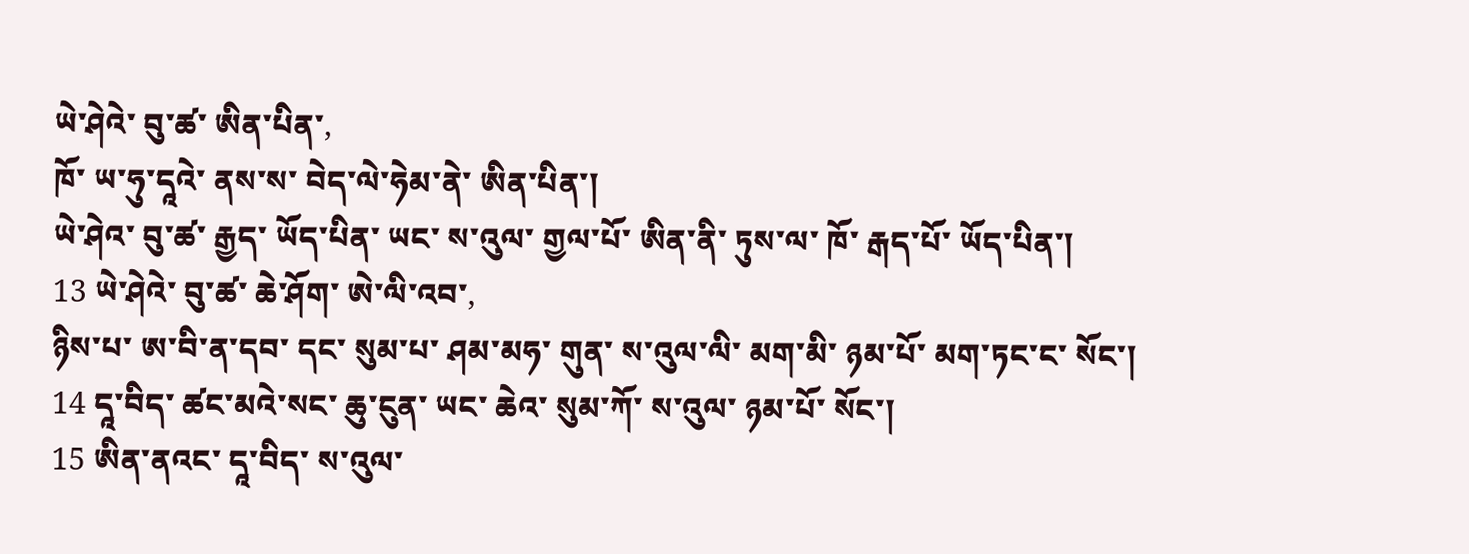ཡེ་ཤེའེ་ བུ་ཚ་ ཨིན་པིན་,
ཁོ་ ཡ་ཧུ་དཱའེ་ ནས་ས་ བེད་ལེ་ཧེམ་ནེ་ ཨིན་པིན་།
ཡེ་ཤེའ་ བུ་ཚ་ རྒྱད་ ཡོད་པིན་ ཡང་ ས་འུལ་ གྱལ་པོ་ ཨིན་ནི་ ཏུས་ལ་ ཁོ་ རྒད་པོ་ ཡོད་པིན་།
13 ཡེ་ཤེའེ་ བུ་ཚ་ ཆེ་ཤོག་ ཨེ་ལི་འབ་,
ཉིས་པ་ ཨ་བི་ན་དབ་ དང་ སུམ་པ་ ཤམ་མཧ་ གུན་ ས་འུལ་ལི་ མག་མི་ ཉམ་པོ་ མག་ཏང་ང་ སོང་།
14 དཱ་བིད་ ཚང་མའེ་སང་ ཆུ་ངུན་ ཡང་ ཆེའ་ སུམ་ཀོ་ ས་འུལ་ ཉམ་པོ་ སོང་།
15 ཨིན་ནའང་ དཱ་བིད་ ས་འུལ་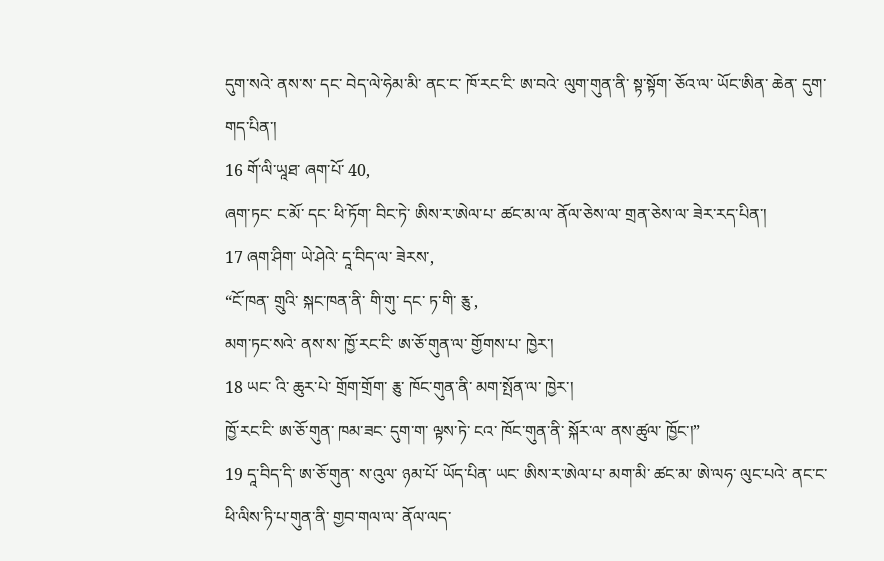དུག་སའེ་ ནས་ས་ དང་ བེད་ལེ་ཧེམ་མི་ ནང་ང་ ཁོ་རང་ངི་ ཨ་བའེ་ ལུག་གུན་ནི་ སྟ་སྟོག་ ཅོའ་ལ་ ཡོང་ཨིན་ ཆེན་ དུག་གད་པིན་།
16 གོ་ལི་ཡཱཐ་ ཞག་པོ་ 40,
ཞག་ཏང་ ང་མོ་ དང་ ཕི་ཏོག་ བིང་ཏེ་ ཨིས་ར་ཨེལ་པ་ ཚང་མ་ལ་ ནོལ་ཅེས་ལ་ གྲན་ཅེས་ལ་ ཟེར་རད་པིན་།
17 ཞག་ཤིག་ ཡེ་ཤེའེ་ དཱ་བིད་ལ་ ཟེརས་,
“ངོ་ཁན་ གྲུའི་ སྐང་ཁན་ནི་ གི་གུ་ དང་ ཏ་གི་ རྕུ་,
མག་ཏང་སའེ་ ནས་ས་ ཁྱོ་རང་ངི་ ཨ་ཅོ་གུན་ལ་ གྱོགས་པ་ ཁྱེར་།
18 ཡང་ འི་ ཆུར་པེ་ གྲོག་གྲོག་ རྕུ་ ཁོང་གུན་ནི་ མག་སྤོན་ལ་ ཁྱེར་།
ཁྱོ་རང་ངི་ ཨ་ཅོ་གུན་ ཁམ་ཟང་ དུག་ག་ ལྟས་ཏེ་ ངའ་ ཁོང་གུན་ནི་ སྐོར་ལ་ ནས་ཚུལ་ ཁྱོང་།”
19 དཱ་བིད་དི་ ཨ་ཅོ་གུན་ ས་འུལ་ ཉམ་པོ་ ཡོད་པིན་ ཡང་ ཨིས་ར་ཨེལ་པ་ མག་མི་ ཚང་མ་ ཨེ་ལཧ་ ལུང་པའེ་ ནང་ང་ ཕི་ལིས་ཏི་པ་གུན་ནི་ གྱབ་གལ་ལ་ ནོལ་ལད་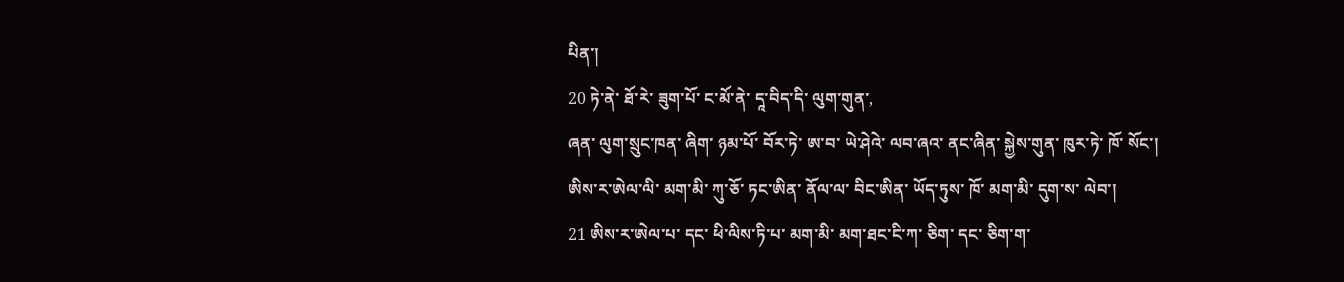པིན་།
20 ཏེ་ནེ་ ཐོ་རེ་ ཟུག་པོ་ ང་མོ་ནེ་ དཱ་བིད་དི་ ལུག་གུན་,
ཞན་ ལུག་སྲུང་ཁན་ ཞིག་ ཉམ་པོ་ བོར་ཏེ་ ཨ་བ་ ཡེ་ཤེའེ་ ལབ་ཞའ་ ནང་ཞིན་ སྐྱེས་གུན་ ཁུར་ཏེ་ ཁོ་ སོང་།
ཨིས་ར་ཨེལ་ལི་ མག་མི་ ཀུ་ཅོ་ ཏང་ཨིན་ ནོལ་ལ་ བིང་ཨིན་ ཡོད་ཏུས་ ཁོ་ མག་མི་ དུག་ས་ ལེབ་།
21 ཨིས་ར་ཨེལ་པ་ དང་ ཕི་ལིས་ཏི་པ་ མག་མི་ མག་ཐང་ངི་ཀ་ ཅིག་ དང་ ཅིག་ག་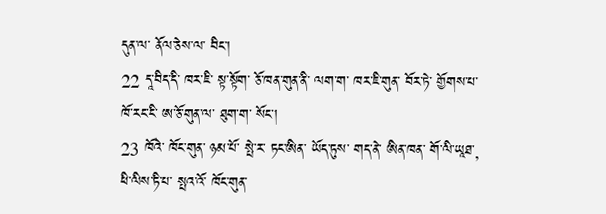དུན་ལ་ ནོལ་ཅེས་ལ་ བིང་།
22 དཱ་བིད་དི་ ཁར་ཇི་ སྟ་སྟོག་ ཅོ་ཁན་གུན་ནི་ ལག་ག་ ཁར་ཇི་གུན་ བོར་ཏེ་ གྱོགས་པ་ ཁོ་རང་ངི་ ཨ་ཅོ་གུན་ལ་ ཐུག་ག་ སོང་།
23 ཁོའེ་ ཁོང་གུན་ ཉམ་པོ་ སྤེ་ར་ ཏང་ཨིན་ ཡོད་ཏུས་ གད་ནེ་ ཨིན་ཁན་ གོ་ལི་ཡཱཐ་,
ཕི་ལིས་ཏི་པ་ སྤའ་འོ་ ཁོང་གུན་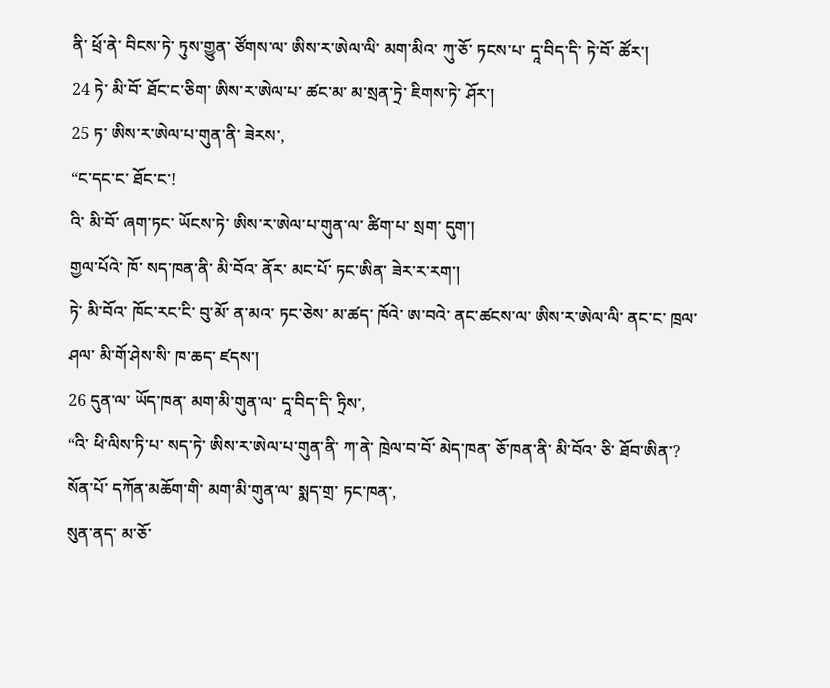ནི་ ཕྲོ་ནེ་ བིངས་ཏེ་ ཏུས་གྱུན་ ཙོགས་ལ་ ཨིས་ར་ཨེལ་ལི་ མག་མིའ་ ཀུ་ཅོ་ ཏངས་པ་ དཱ་བིད་དི་ ཏེ་བོ་ ཚོར་།
24 ཏེ་ མི་བོ་ ཐོང་ང་ཅིག་ ཨིས་ར་ཨེལ་པ་ ཚང་མ་ མ་སྲན་ཏྲེ་ ཇིགས་ཏེ་ ཤོར་།
25 ཏ་ ཨིས་ར་ཨེལ་པ་གུན་ནི་ ཟེརས་,
“ང་དང་ང་ ཐོང་ང་!
འི་ མི་བོ་ ཞག་ཏང་ ཡོངས་ཏེ་ ཨིས་ར་ཨེལ་པ་གུན་ལ་ ཚིག་པ་ སྲག་ དུག་།
གྱལ་པོའེ་ ཁོ་ སད་ཁན་ནི་ མི་བོའ་ ནོར་ མང་པོ་ ཏང་ཨིན་ ཟེར་ར་རག་།
ཏེ་ མི་བོའ་ ཁོང་རང་ངི་ བུ་མོ་ ན་མའ་ ཏང་ཅེས་ མ་ཚད་ ཁོའེ་ ཨ་བའེ་ ནང་ཚངས་ལ་ ཨིས་ར་ཨེལ་ལི་ ནང་ང་ ཁྲལ་ཤལ་ མི་གོ་ཤེས་སི་ ཁ་ཆད་ ཛདས་།
26 དུན་ལ་ ཡོད་ཁན་ མག་མི་གུན་ལ་ དཱ་བིད་དི་ ཏྲིས་,
“འི་ ཕི་ལིས་ཏི་པ་ སད་ཏེ་ ཨིས་ར་ཨེལ་པ་གུན་ནི་ ཀ་ནེ་ ཁྲེལ་བ་བོ་ མེད་ཁན་ ཅོ་ཁན་ནི་ མི་བོའ་ ཅི་ ཐོབ་ཨིན་?
སོན་པོ་ དཀོན་མཆོག་གི་ མག་མི་གུན་ལ་ སྨད་གྲ་ ཏང་ཁན་,
སུན་ནད་ མ་ཅོ་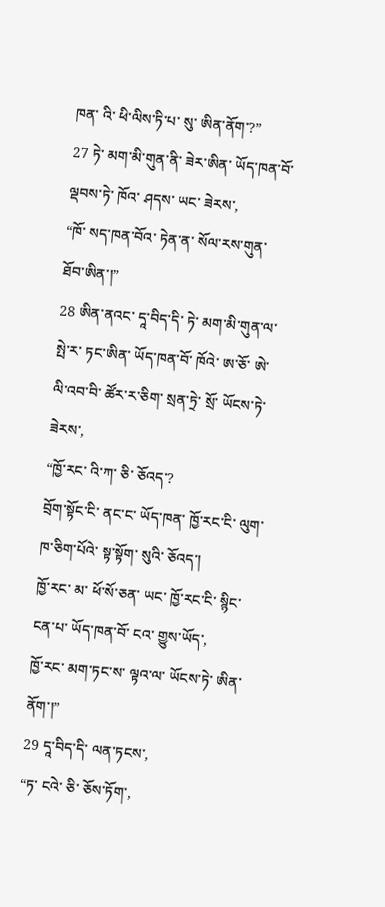ཁན་ འི་ ཕི་ལིས་ཏི་པ་ སུ་ ཨིན་ནོག་?”
27 ཏེ་ མག་མི་གུན་ནི་ ཟེར་ཨིན་ ཡོད་ཁན་བོ་ ལྡབས་ཏེ་ ཁོའ་ ཤདས་ ཡང་ ཟེརས་,
“ཁོ་ སད་ཁན་བོའ་ ཏེན་ན་ སོལ་རས་གུན་ ཐོབ་ཨིན་།”
28 ཨིན་ནའང་ དཱ་བིད་དི་ ཏེ་ མག་མི་གུན་ལ་ སྤེ་ར་ ཏང་ཨིན་ ཡོད་ཁན་བོ་ ཁོའེ་ ཨ་ཅོ་ ཨེ་ལི་འབ་བི་ ཚོར་ར་ཅིག་ སྲན་ཏྲེ་ སྲོ་ ཡོངས་ཏེ་ ཟེརས་,
“ཁྱོ་རང་ འི་ཀ་ ཅི་ ཅོའད་?
བྲོག་སྟོང་ངི་ ནང་ང་ ཡོད་ཁན་ ཁྱོ་རང་ངི་ ལུག་ ཁ་ཅིག་པོའེ་ སྟ་སྟོག་ སུའི་ ཅོའད་།
ཁྱོ་རང་ མ་ ཕོ་སོ་ཅན་ ཡང་ ཁྱོ་རང་ངི་ སྙིང་ ངན་པ་ ཡོད་ཁན་བོ་ ངའ་ གྱུས་ཡོད་,
ཁྱོ་རང་ མག་ཏང་ས་ ལྟའ་ལ་ ཡོངས་ཏེ་ ཨིན་ནོག་།”
29 དཱ་བིད་དི་ ལན་ཏངས་,
“ཏ་ ངའེ་ ཅི་ ཅོས་ཏོག་,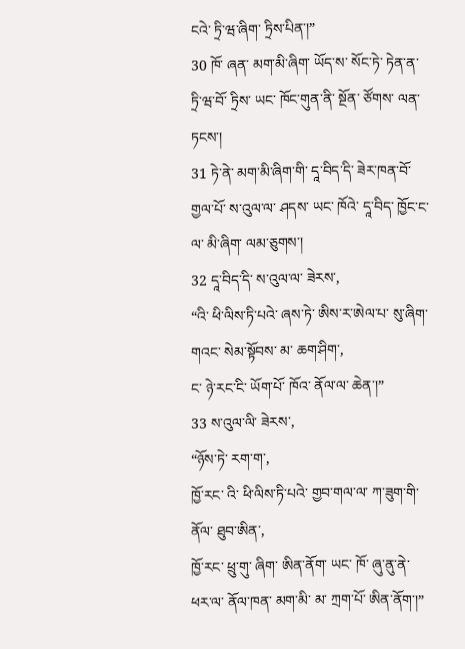ངའེ་ ཏྲི་ཝ་ཞིག་ ཏྲིས་པིན་།”
30 ཁོ་ ཞན་ མག་མི་ཞིག་ ཡོད་ས་ སོང་ཏེ་ ཏེན་ན་ ཏྲི་ཝ་བོ་ ཏྲིས་ ཡང་ ཁོང་གུན་ནི་ སྔོན་ ཙོགས་ ལན་ཏངས་།
31 ཏེ་ནེ་ མག་མི་ཞིག་གི་ དཱ་བིད་དི་ ཟེར་ཁན་བོ་ གྱལ་པོ་ ས་འུལ་ལ་ ཤདས་ ཡང་ ཁོའེ་ དཱ་བིད་ ཁྱོང་ང་ལ་ མི་ཞིག་ ལམ་ཅུགས་།
32 དཱ་བིད་དི་ ས་འུལ་ལ་ ཟེརས་,
“འི་ ཕི་ལིས་ཏི་པའེ་ ཞས་ཏེ་ ཨིས་ར་ཨེལ་པ་ སུ་ཞིག་གའང་ སེམ་སྟོབས་ མ་ ཆག་ཤིག་,
ང་ ཉེ་རང་ངི་ ཡོག་པོ་ ཁོའ་ ནོལ་ལ་ ཆེན་།”
33 ས་འུལ་ལི་ ཟེརས་,
“ཉོས་ཏེ་ རག་ག་,
ཁྱོ་རང་ འི་ ཕི་ལིས་ཏི་པའེ་ གྱབ་གལ་ལ་ ཀ་ཟུག་གི་ ནོལ་ ཐུབ་ཨིན་,
ཁྱོ་རང་ ཕྲུ་གུ་ ཞིག་ ཨིན་ནོག་ ཡང་ ཁོ་ ཞུ་ནུ་ནེ་ ཕར་ལ་ ནོལ་ཁན་ མག་མི་ མ་ ཀྲག་པོ་ ཨིན་ནོག་།”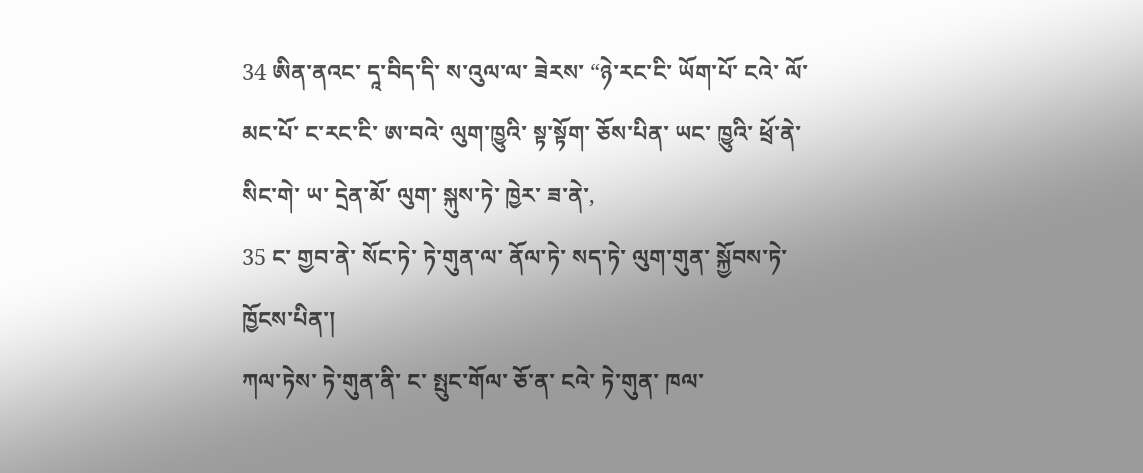34 ཨིན་ནའང་ དཱ་བིད་དི་ ས་འུལ་ལ་ ཟེརས་ “ཉེ་རང་ངི་ ཡོག་པོ་ ངའེ་ ལོ་ མང་པོ་ ང་རང་ངི་ ཨ་བའེ་ ལུག་ཁྱུའི་ སྟ་སྟོག་ ཅོས་པིན་ ཡང་ ཁྱུའི་ ཕྲོ་ནེ་ སིང་གེ་ ཡ་ དྲེན་མོ་ ལུག་ སྐུས་ཏེ་ ཁྱེར་ ཟ་ནེ་,
35 ང་ གྱབ་ནེ་ སོང་ཏེ་ ཏེ་གུན་ལ་ ནོལ་ཏེ་ སད་ཏེ་ ལུག་གུན་ སྐྱོབས་ཏེ་ ཁྱོངས་པིན་།
ཀལ་ཏེས་ ཏེ་གུན་ནི་ ང་ སྤུང་གོལ་ ཅོ་ན་ ངའེ་ ཏེ་གུན་ ཁལ་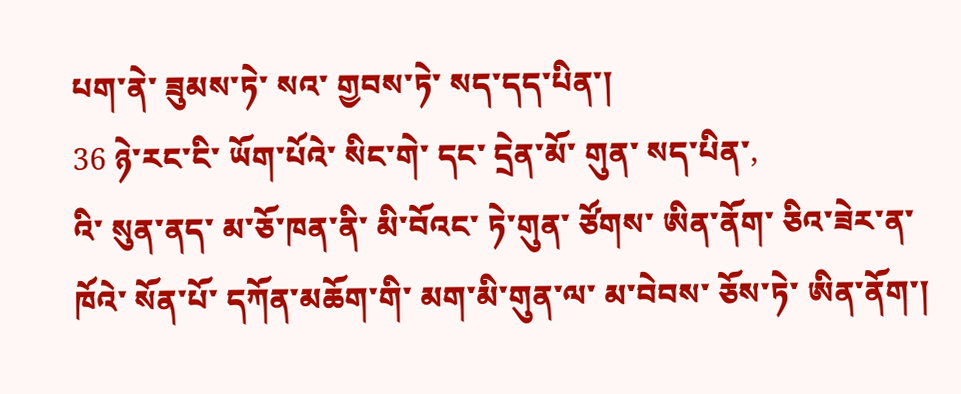པག་ནེ་ ཟུམས་ཏེ་ སའ་ གྱབས་ཏེ་ སད་དད་པིན་།
36 ཉེ་རང་ངི་ ཡོག་པོའེ་ སིང་གེ་ དང་ དྲེན་མོ་ གུན་ སད་པིན་,
འི་ སུན་ནད་ མ་ཅོ་ཁན་ནི་ མི་བོའང་ ཏེ་གུན་ ཙོགས་ ཨིན་ནོག་ ཅིའ་ཟེར་ན་ ཁོའེ་ སོན་པོ་ དཀོན་མཆོག་གི་ མག་མི་གུན་ལ་ མ་བེབས་ ཅོས་ཏེ་ ཨིན་ནོག་།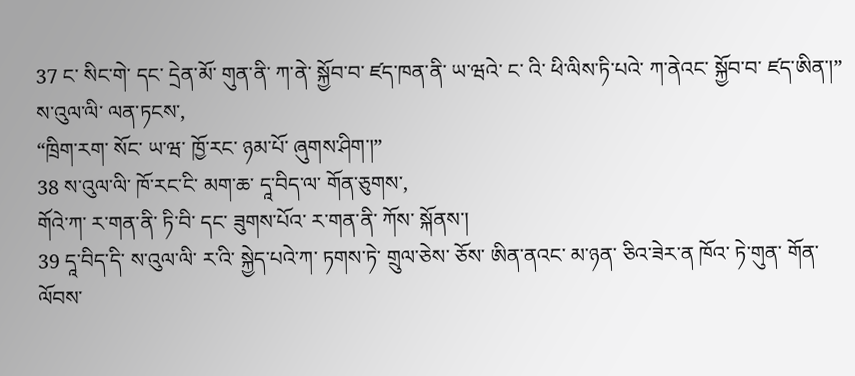37 ང་ སིང་གེ་ དང་ དྲེན་མོ་ གུན་ནི་ ཀ་ནེ་ སྐྱོབ་བ་ ཛད་ཁན་ནི་ ཡ་ཝའེ་ ང་ འི་ ཕི་ལིས་ཏི་པའེ་ ཀ་ནེའང་ སྐྱོབ་བ་ ཛད་ཨིན་།”
ས་འུལ་ལི་ ལན་ཏངས་,
“ཁྲིག་རག་ སོང་ ཡ་ཝ་ ཁྱོ་རང་ ཉམ་པོ་ ཞུགས་ཤིག་།”
38 ས་འུལ་ལི་ ཁོ་རང་ངི་ མག་ཆ་ དཱ་བིད་ལ་ གོན་ཅུགས་,
གོའེ་ཀ་ ར་གན་ནི་ ཏི་བི་ དང་ ཟུགས་པོའ་ ར་གན་ནི་ ཀོས་ སྐོནས་།
39 དཱ་བིད་དི་ ས་འུལ་ལི་ ར་འི་ སྐྱེད་པའེ་ཀ་ ཏགས་ཏེ་ གྲུལ་ཅེས་ ཅོས་ ཨིན་ནའང་ མ་ཉན་ ཅིའ་ཟེར་ན ཁོའ་ ཏེ་གུན་ གོན་ ལོབས་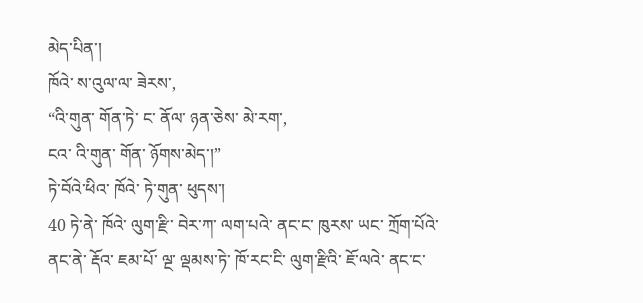མེད་པིན་།
ཁོའེ་ ས་འུལ་ལ་ ཟེརས་,
“འི་གུན་ གོན་ཏེ་ ང་ ནོལ་ ཉན་ཅེས་ མེ་རག་,
ངའ་ འི་གུན་ གོན་ ཉོགས་མེད་།”
ཏེ་བོའེ་ཕིའ་ ཁོའེ་ ཏེ་གུན་ ཕུདས་།
40 ཏེ་ནེ་ ཁོའེ་ ལུག་རྫི་ བེར་ཀ་ ལག་པའེ་ ནང་ང་ ཁུརས་ ཡང་ ཀྲོག་པོའེ་ ནང་ནེ་ རྡོའ་ ཇམ་པོ་ ལྔ་ ལྡམས་ཏེ་ ཁོ་རང་ངི་ ལུག་རྫིའི་ ཇོ་ལའེ་ ནང་ང་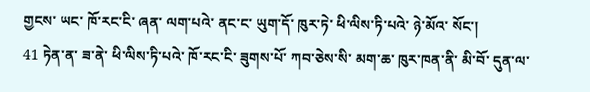གྱངས་ ཡང་ ཁོ་རང་ངི་ ཞན་ ལག་པའེ་ ནང་ང་ ཡུག་དོ་ ཁུར་ཏེ་ ཕི་ལིས་ཏི་པའེ་ ཉེ་མོའ་ སོང་།
41 ཏེན་ན་ ཟ་ནེ་ ཕི་ལིས་ཏི་པའེ་ ཁོ་རང་ངི་ ཟུགས་པོ་ ཀབ་ཅེས་སི་ མག་ཆ་ ཁུར་ཁན་ནི་ མི་བོ་ དུན་ལ་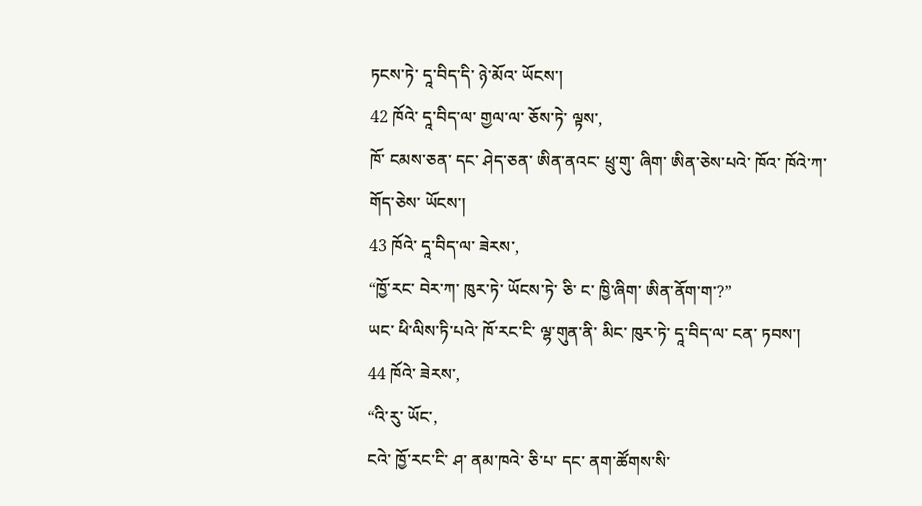ཏངས་ཏེ་ དཱ་བིད་དི་ ཉེ་མོའ་ ཡོངས་།
42 ཁོའེ་ དཱ་བིད་ལ་ གྱལ་ལ་ ཅོས་ཏེ་ ལྟས་,
ཁོ་ ངམས་ཅན་ དང་ ཤེད་ཅན་ ཨིན་ནའང་ ཕྲུ་གུ་ ཞིག་ ཨིན་ཅེས་པའེ་ ཁོའ་ ཁོའེ་ཀ་ གོད་ཅེས་ ཡོངས་།
43 ཁོའེ་ དཱ་བིད་ལ་ ཟེརས་,
“ཁྱོ་རང་ བེར་ཀ་ ཁུར་ཏེ་ ཡོངས་ཏེ་ ཅི་ ང་ ཁྱི་ཞིག་ ཨིན་ནོག་ག་?”
ཡང་ ཕི་ལིས་ཏི་པའེ་ ཁོ་རང་ངི་ ལྷ་གུན་ནི་ མིང་ ཁུར་ཏེ་ དཱ་བིད་ལ་ ངན་ ཏབས་།
44 ཁོའེ་ ཟེརས་,
“འི་རུ་ ཡོང་,
ངའེ་ ཁྱོ་རང་ངི་ ཤ་ ནམ་ཁའེ་ ཅི་པ་ དང་ ནག་ཚོགས་སི་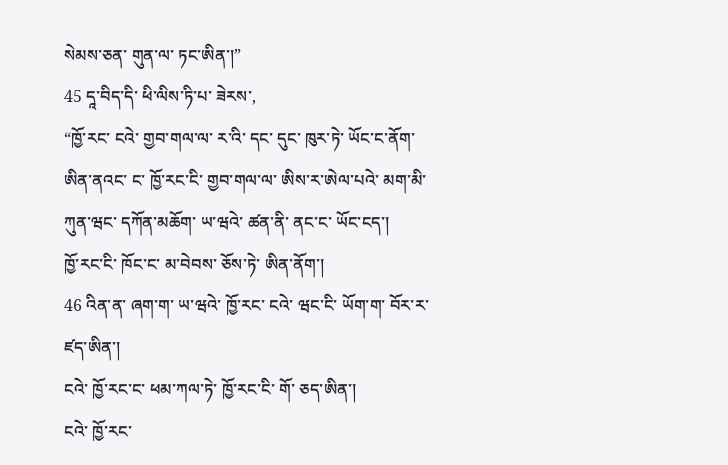སེམས་ཅན་ གུན་ལ་ ཏང་ཨིན་།”
45 དཱ་བིད་དི་ ཕི་ལིས་ཏི་པ་ ཟེརས་,
“ཁྱོ་རང་ ངའེ་ གྱབ་གལ་ལ་ ར་འི་ དང་ དུང་ ཁུར་ཏེ་ ཡོང་ང་ནོག་ ཨིན་ནའང་ ང་ ཁྱོ་རང་ངི་ གྱབ་གལ་ལ་ ཨིས་ར་ཨེལ་པའེ་ མག་མི་ ཀུན་ཝང་ དཀོན་མཆོག་ ཡ་ཝའེ་ ཚན་ནི་ ནང་ང་ ཡོང་ངད་།
ཁྱོ་རང་ངི་ ཁོང་ང་ མ་བེབས་ ཅོས་ཏེ་ ཨིན་ནོག་།
46 འིན་ན་ ཞག་ག་ ཡ་ཝའེ་ ཁྱོ་རང་ ངའེ་ ཝང་ངི་ ཡོག་ག་ བོར་ར་ ཛད་ཨིན་།
ངའེ་ ཁྱོ་རང་ང་ ཕམ་ཀལ་ཏེ་ ཁྱོ་རང་ངི་ གོ་ ཅད་ཨིན་།
ངའེ་ ཁྱོ་རང་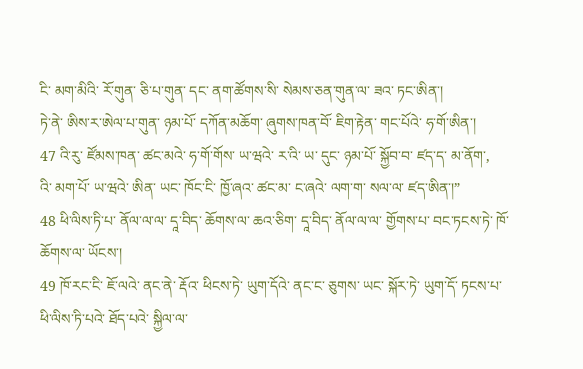ངི་ མག་མིའི་ རོ་གུན་ ཅི་པ་གུན་ དང་ ནག་ཚོགས་སི་ སེམས་ཅན་གུན་ལ་ ཟའ་ ཏང་ཨིན་།
ཏེ་ནེ་ ཨིས་ར་ཨེལ་པ་གུན་ ཉམ་པོ་ དཀོན་མཆོག་ ཞུགས་ཁན་བོ་ ཇིག་རྟེན་ གང་པོའེ་ ཧ་གོ་ཨིན་།
47 འི་རུ་ ཛོམས་ཁན་ ཚང་མའེ་ ཧ་གོ་གོས་ ཡ་ཝའེ་ ར་འི་ ཡ་ དུང་ ཉམ་པོ་ སྐྱོབ་བ་ ཛད་ད་ མ་ནོག་,
འི་ མག་པོ་ ཡ་ཝའེ་ ཨིན་ ཡང་ ཁོང་ངི་ ཁྱོ་ཞའ་ ཚང་མ་ ང་ཞའེ་ ལག་ག་ སལ་ལ་ ཛད་ཨིན་།”
48 ཕི་ལིས་ཏི་པ་ ནོལ་ལ་ལ་ དཱ་བིད་ ཆོགས་ལ་ ཆའ་ཅིག་ དཱ་བིད་ ནོལ་ལ་ལ་ གྱོགས་པ་ བང་ཏངས་ཏེ་ ཁོ་ ཆོགས་ལ་ ཡོངས་།
49 ཁོ་རང་ངི་ ཇོ་ལའེ་ ནང་ནེ་ རྡོའ་ ཕིངས་ཏེ་ ཡུག་དོའེ་ ནང་ང་ ཅུགས་ ཡང་ སྐོར་ཏེ་ ཡུག་དོ་ ཏངས་པ་ ཕི་ལིས་ཏི་པའེ་ ཐོད་པའེ་ སྐྱིལ་ལ་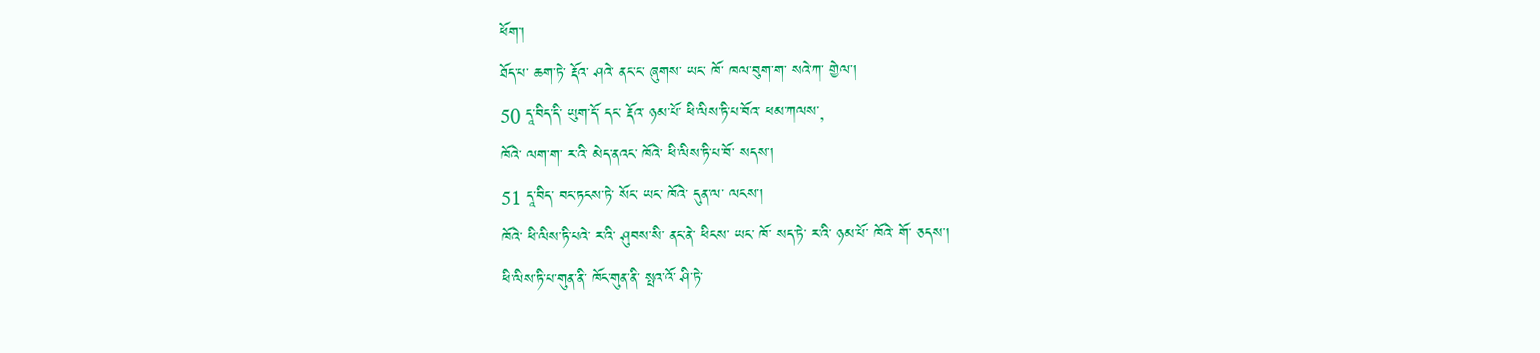ཕོག་།
ཐོད་པ་ ཆག་ཏེ་ རྡོའ་ ཤའེ་ ནང་ང་ ཞུགས་ ཡང་ ཁོ་ ཁལ་བུག་ག་ སའེ་ཀ་ གྱེལ་།
50 དཱ་བིད་དི་ ཡུག་དོ་ དང་ རྡོའ་ ཉམ་པོ་ ཕི་ལིས་ཏི་པ་བོའ་ ཕམ་ཀལས་,
ཁོའེ་ ལག་ག་ ར་འི་ མེད་ནའང་ ཁོའེ་ ཕི་ལིས་ཏི་པ་བོ་ སདས་།
51 དཱ་བིད་ བང་ཏངས་ཏེ་ སོང་ ཡང་ ཁོའེ་ དུན་ལ་ ལངས་།
ཁོའེ་ ཕི་ལིས་ཏི་པའེ་ ར་འི་ ཤུབས་སི་ ནང་ནེ་ ཕིངས་ ཡང་ ཁོ་ སད་ཏེ་ ར་འི་ ཉམ་པོ་ ཁོའེ་ གོ་ ཅདས་།
ཕི་ལིས་ཏི་པ་གུན་ནི་ ཁོང་གུན་ནི་ སྤའ་འོ་ ཤི་ཏེ་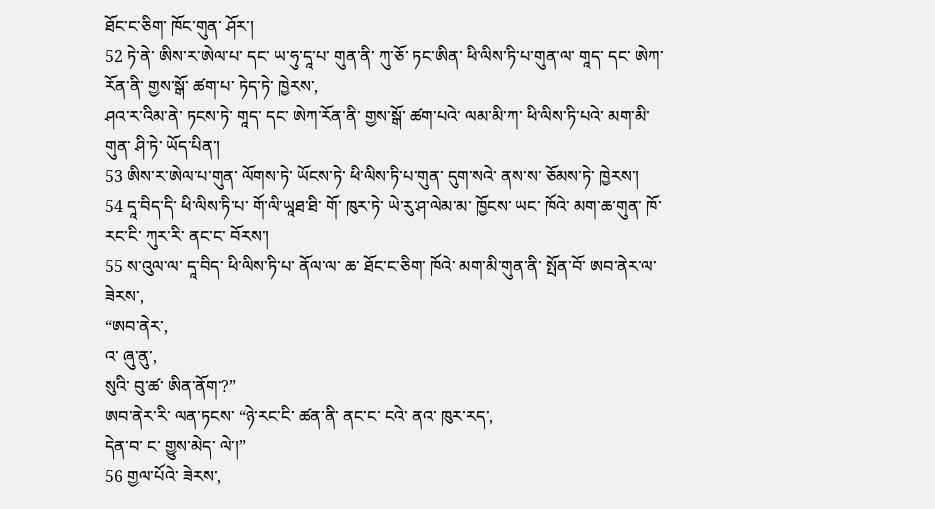ཐོང་ང་ཅིག་ ཁོང་གུན་ ཤོར་།
52 ཏེ་ནེ་ ཨིས་ར་ཨེལ་པ་ དང་ ཡ་ཧུ་དཱ་པ་ གུན་ནི་ ཀུ་ཅོ་ ཏང་ཨིན་ ཕི་ལིས་ཏི་པ་གུན་ལ་ གཱད་ དང་ ཨེཀ་རོན་ནི་ གྱས་སྒོ་ ཚག་པ་ ཏེད་ཏེ་ ཁྱེརས་,
ཤའ་ར་འིམ་ནེ་ ཏངས་ཏེ་ གཱད་ དང་ ཨེཀ་རོན་ནི་ གྱས་སྒོ་ ཚག་པའེ་ ལམ་མི་ཀ་ ཕི་ལིས་ཏི་པའེ་ མག་མི་གུན་ ཤི་ཏེ་ ཡོད་པིན་།
53 ཨིས་ར་ཨེལ་པ་གུན་ ལོགས་ཏེ་ ཡོངས་ཏེ་ ཕི་ལིས་ཏི་པ་གུན་ དུག་སའེ་ ནས་ས་ ཅོམས་ཏེ་ ཁྱེརས་།
54 དཱ་བིད་དི་ ཕི་ལིས་ཏི་པ་ གོ་ལི་ཡཱཐ་ཐི་ གོ་ ཁུར་ཏེ་ ཡེ་རུ་ཤ་ལེམ་མ་ ཁྱོངས་ ཡང་ ཁོའེ་ མག་ཆ་གུན་ ཁོ་རང་ངི་ ཀུར་རི་ ནང་ང་ བོརས་།
55 ས་འུལ་ལ་ དཱ་བིད་ ཕི་ལིས་ཏི་པ་ ནོལ་ལ་ ཆ་ ཐོང་ང་ཅིག་ ཁོའེ་ མག་མི་གུན་ནི་ སྤོན་བོ་ ཨབ་ནེར་ལ་ ཟེརས་,
“ཨབ་ནེར་,
འ་ ཞུ་ནུ་,
སུའི་ བུ་ཚ་ ཨིན་ནོག་?”
ཨབ་ནེར་རི་ ལན་ཏངས་ “ཉེ་རང་ངི་ ཚན་ནི་ ནང་ང་ ངའེ་ ནའ་ ཁུར་རད་,
དེན་བ་ ང་ གྱུས་མེད་ ལེ་།”
56 གྱལ་པོའེ་ ཟེརས་,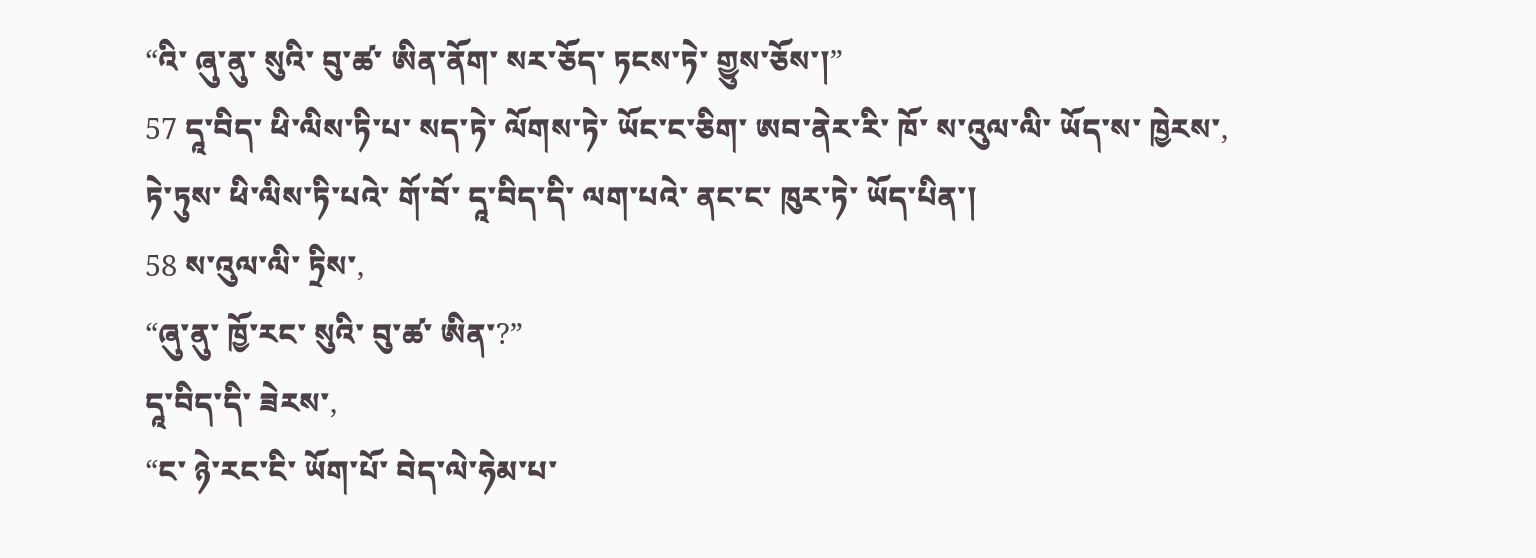“འི་ ཞུ་ནུ་ སུའི་ བུ་ཚ་ ཨིན་ནོག་ སར་ཅོད་ ཏངས་ཏེ་ གྱུས་ཅོས་།”
57 དཱ་བིད་ ཕི་ལིས་ཏི་པ་ སད་ཏེ་ ལོགས་ཏེ་ ཡོང་ང་ཅིག་ ཨབ་ནེར་རི་ ཁོ་ ས་འུལ་ལི་ ཡོད་ས་ ཁྱེརས་,
ཏེ་ཏུས་ ཕི་ལིས་ཏི་པའེ་ གོ་བོ་ དཱ་བིད་དི་ ལག་པའེ་ ནང་ང་ ཁུར་ཏེ་ ཡོད་པིན་།
58 ས་འུལ་ལི་ ཏྲིས་,
“ཞུ་ནུ་ ཁྱོ་རང་ སུའི་ བུ་ཚ་ ཨིན་?”
དཱ་བིད་དི་ ཟེརས་,
“ང་ ཉེ་རང་ངི་ ཡོག་པོ་ བེད་ལེ་ཧེམ་པ་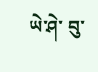ཡེ་ཤེ་ བུ་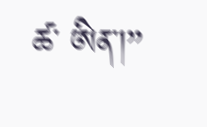ཚ་ ཨིན་།”